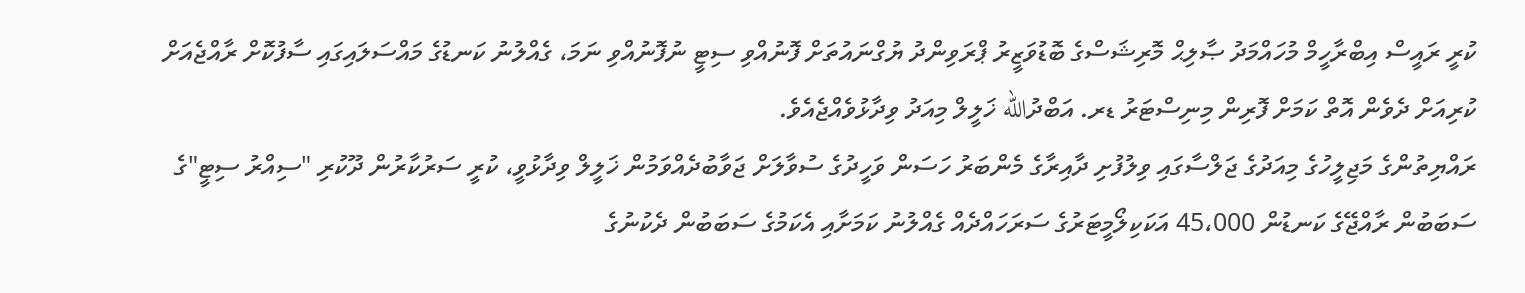ކުރީ ރައީސް އިބްރާހީމް މުހައްމަދު ޞާލިޙް މޮރިޝަސްގެ ބޮޑުވަޒީރު ޕްރަވިންދު ޔުގްނައުތަށް ފޮނުއްވި ސިޓީ ނުފޮނުއްވި ނަމަ، ގެއްލުނު ކަނޑުގެ މައްސަލައިގައި ސާފުކޮށް ރާއްޖެއަށް ކުރިއަށް ދެވެން އޮތް ކަމަށް ފޮރިން މިނިސްޓަރު ޑރ. އަބްދުالله ޚަލީލް މިއަދު ވިދާޅުވެއްޖެއެވެ.
ރައްޔިތުންގެ މަޖިލީހުގެ މިއަދުގެ ޖަލްސާގައި ވިލުފުށި ދާއިރާގެ މެންބަރު ހަސަން ވަހީދުގެ ސުވާލަށް ޖަވާބުދެއްވަމުން ޚަލީލް ވިދާޅުވީ، ކުރީ ސަރުކާރުން ދޫކުރި "ސިއްރު ސިޓީ"ގެ ސަބަބުން ރާއްޖޭގެ ކަނޑުން 45،000 އަކަކިލޯމީޓަރުގެ ސަރަހައްދެއް ގެއްލުނު ކަމަށާއި އެކަމުގެ ސަބަބުން ދެކުނުގެ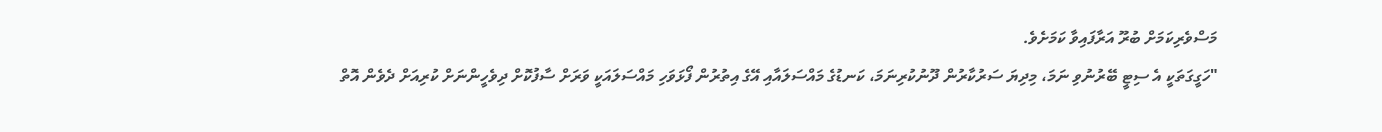މަސްވެރިކަމަށް ބުރޫ އަރާފައިވާ ކަމަށެވެ.
"ހަގީގަތަކީ އެ ސިޓީ ބޭރުނުވި ނަމަ، މިދިޔަ ސަރުކާރުން ދޫނުކުރިނަމަ، ކަނޑުގެ މައްސަލައާއި އޭގެ އިތުރުން ފޯޅަވަހި މައްސަލައަކީ ވަރަށް ސާފުކޮށް ދިވެހީންނަށް ކުރިއަށް ދެވެން އޮތް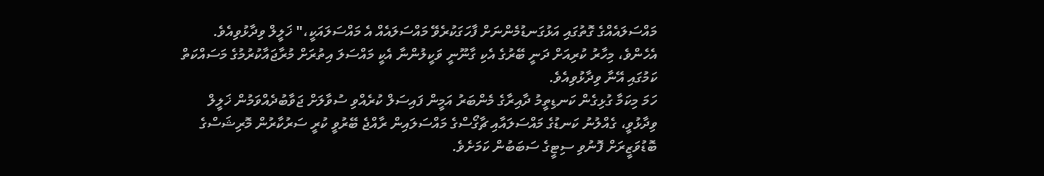މައްސަލައެއްގެ ގޮތުގައި އަޅުގަނޑުމެންނަށް ފާހަގަކުރެވޭ މައްސަލައެއް އެ މައްސަލައަކީ،" ޚަލީލް ވިދާޅުވިއެވެ.
އެހެންވެ، މިހާރު ކުރިއަށް ދަނީ ބޭރުގެ އެކި ގާނޫނީ ވަކީލުންނާ އެކީ މައްސަލަ އިތުރަށް މުރާޖައާކުރުމުގެ މަސައްކަތް ކަމުގައި އޭނާ ވިދާޅުވިއެވެ.
ހަމަ މިކަމާ ގުޅިގެން ކަނޑިތީމު ދާއިރާގެ މެންބަރު އަމީން ފައިސަލް ކުރެއްވި ސުވާލަށް ޖަވާބުދެއްވަމުން ޚަލީލް ވިދާޅުވީ، ގެއްލުނު ކަނޑުގެ މައްސަލައާއި ޗާގޯސްގެ މައްސަލައިން ރާއްޖެ ބޭރުވީ ކުރީ ސަރުކާރުން މޮރިޝަސްގެ ބޮޑުވަޒީރަށް ފޮނުވި ސިޓީގެ ސަބަބުން ކަމަށެވެ.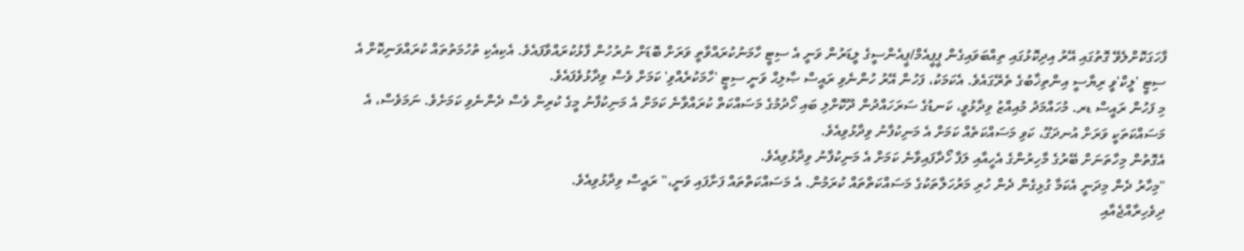ފާހަގަކޮށްލެވޭ ގޮތުގައި އޭރު އިދިކޮޅުގައި ތިއްބަވައިގެން ޕީޕީއެމް/ޕީއެންސީގެ ލީޑަރުން ވަނީ އެ ސިޓީ ހާމަނުކުރައްވާތީ ވަރަށް ބޮޑަށް ނުރުހުން ފާޅުކުރައްވާފައެވެ. އެކިއެކި ތުހުމަތުތައް ކުރައްވަނިކޮށް އެ ސިޓީ 'ލީކް'ވީ ރިޔާސީ އިންތިޚާބުގެ ތެރޭގައެވެ. އެކަމަކު، ފަހުން އޭރު ހުންނެވި ރައީސް ޞާލިޙް ވަނީ ސިޓީ 'ހާމަކުރެއްވި' ކަމަށް ވެސް ވިދާޅުވެފައެވެ.
މި ފަހުން ރައީސް ޑރ. މުހައްމަދު މުއިއްޒު ވިދާޅުވީ، ކަނޑުގެ ސަރަހައްދުން ދޫކޮށްލި ބައި ހޯދުމުގެ މަސައްކަތް ކުރައްވާނެ ކަމަށް އެ މަނިކުފާނު މީގެ ކުރިން ވެސް ދެންނެވި ކަމަށެވެ. ނަމަވެސް، އެ މަސައްކަތަކީ ވަރަށް އުނދަގޫ، ކަވި މަސައްކަތެއް ކަމަށް އެ މަނިކުފާނު ވިދާޅުވިއެވެ.
އެގޮތުން މިހާތަނަށް ބޭރުގެ މާހިރުންގެ އެހީއާއި ލަފާ ހޯދާފައިވާނެ ކަމަށް އެ މަނިކުފާނު ވިދާޅުވިއެވެ.
"މިހާރު ދެން މިދަނީ އެކަމާ ގުޅިގެން ދެން ހުރި މަރުހަލާތަކުގެ މަސައްކަތްތައް ކުރަމުން. އެ މަސައްކަތްތައް ފަށާފައި ވަނީ،" ރައީސް ވިދާޅުވިއެވެ.
ދިވެހިރާއްޖެއާއި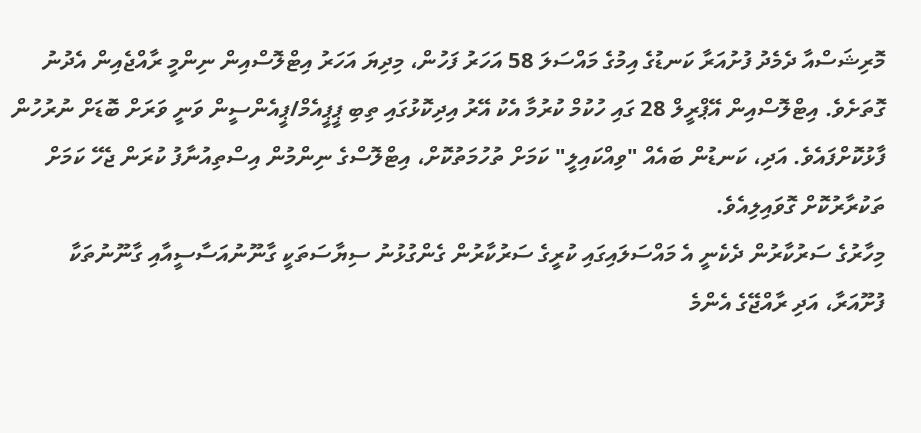މޮރިޝަސްއާ ދެމެދު ފުށުއަރާ ކަނޑުގެ އިމުގެ މައްސަލަ 58 އަހަރު ފަހުން، މިދިޔަ އަހަރު އިޓްލޮސްއިން ނިންމީ ރާއްޖެއިން އެދުނު ގޮތަށެވެ. އިޓްލޮސްއިން އޭޕްރީލް 28 ގައި ހުކުމް ކުރުމާ އެކު އޭރު އިދިކޮޅުގައި ތިބި ޕީޕީއެމް/ޕީއެންސީން ވަނީ ވަރަށް ބޮޑަށް ނުރުހުން ފާޅުކޮށްފައެވެ. އަދި، ކަނޑުން ބައެއް "ވިއްކައިލީ" ކަމަށް ތުހުމަތުކޮށް، އިޓްލޮސްގެ ނިންމުން އިސްތިއުނާފު ކުރަން ޖެހޭ ކަމަށް ތަކުރާރުކޮށް ގޮވައިލިއެވެ.
މިހާރުގެ ސަރުކާރުން ދެކެނީ އެ މައްސަލައިގައި ކުރީގެ ސަރުކާރުން ގެންގުޅުނު ސިޔާސަތަކީ ގާނޫނުއަސާސީއާއި ގާނޫނުތަކާ ފުށޫއަރާ، އަދި ރާއްޖޭގެ އެންމެ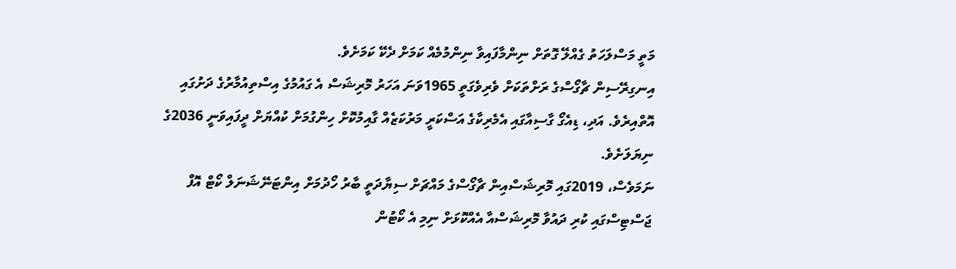މަތީ މަސްލަހަތު ގެއްލޭ ގޮތަށް ނިންމާފައިވާ ނިންމުމެއް ކަމަށް ދެކޭ ކަމަށެވެ.
އިނގިރޭސިން ޗާގޯސްގެ ރަށްތަކަށް ވެރިވެގަތީ 1965ވަނަ އަހަރު މޮރިޝަސް އެ ގައުމުގެ އިސްތިއުމާރުގެ ދަށުގައި އޮތްއިރެވެ. އަދި، ޑިއެގޯ ގާސިއާގައި އެމެރިކާގެ އަސްކަރީ މަރުކަޒެއް ގާއިމުކޮށް ހިންގުމަށް ކުއްޔަށް ދީފައިވަނީ 2036ގެ ނިޔަލަށެވެ.
ނަމަވެސް، 2019ގައި މޮރިޝަސްއިން ޗާގޯސްގެ މައްޗަށް ސިޔާދަތީ ބާރު ހޯދުމަށް އިންޓަނޭޝަނަލް ކޯޓް އޮފް ޖަސްޓިސްގައި ކުރި ދައުވާ މޮރިޝަސްއާ އެއްކޮޅަށް ނިމި އެ ކޯޓުން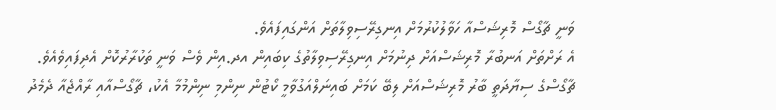ވަނީ ޗާގޯސް މޮރިޝަސްއާ ހަވާލުކުރުމަށް އިނގިރޭސިވިލާތަށް އަންގައިފައެވެ.
އެ ރަށްތަށް އަނބުރާ މޮރިޝަސްއަށް ދިނުމަށް އިނގިރޭސިވިލާތުގެ ކިބައިން އދ.އިން ވެސް ވަނީ ތަކުރާރުކޮށް އެދިފައިވެއެވެ.
ޗާގޯސްގެ ސިޔާދަތީ ބާރު މޮރިޝަސްއަށް ލިބޭ ކަމަށް ބައިނަލްއަގުވާމީ ކޯޓުން ނިންމި ނިންމުމާ އެކު، ޗާގޯސްއާއި ރާއްޖެއާ ދެމެދު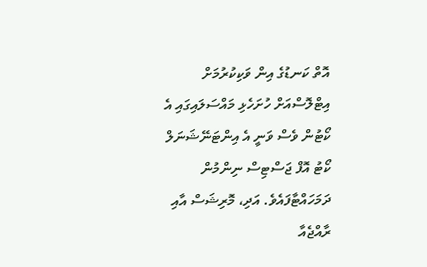އޮތް ކަނޑުގެ އިން ވަކިކުރުމަށް އިޓްލޮސްއަށް ހުށަހެޅި މައްސަލައިގައި އެ ކޯޓުން ވެސް ވަނީ އެ އިންޓަނޭޝަނަލް ކޯޓު އޮފް ޖަސްޓިސް ނިންމުން ދަމަހައްޓާފައެވެ. އަދި، މޮރިޝަސް އާއި ރާއްޖެއާ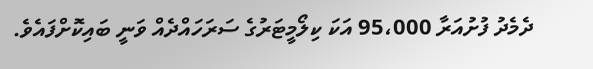ދެމެދު ފުށުއަރާ 95،000 އަކަ ކިލޯމީޓަރުގެ ސަރަހައްދެއް ވަނީ ބައިކޮށްފައެވެ.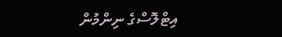އިޓްލޮސްގެ ނިންމުން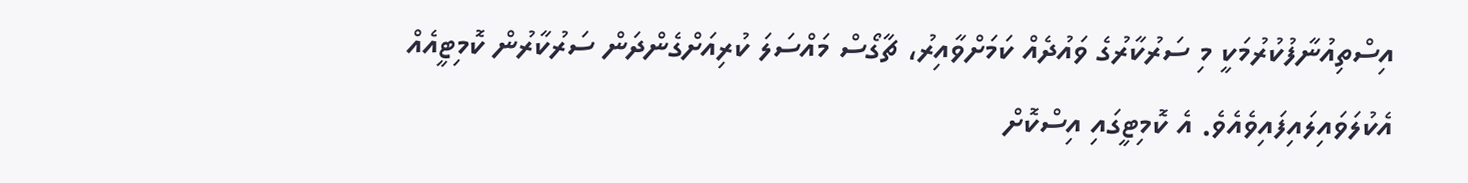އިސްތިއުނާފުކުރުމަކީ މި ސަރުކާރުގެ ވައުދެއް ކަމަށްވާއިރު، ޗާގޯސް މައްސަލަ ކުރިއަށްގެންދަން ސަރުކާރުން ކޮމިޓީއެއް އެކުލަވައިލައިފައިވެއެވެ. އެ ކޮމިޓީގައި އިސްކޮށް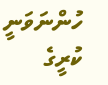ހުންނަވަނީ ކުރީގެ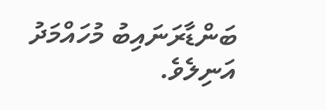ބަންޑާރަނައިބު މުހައްމަދު އަނިލެވެ.